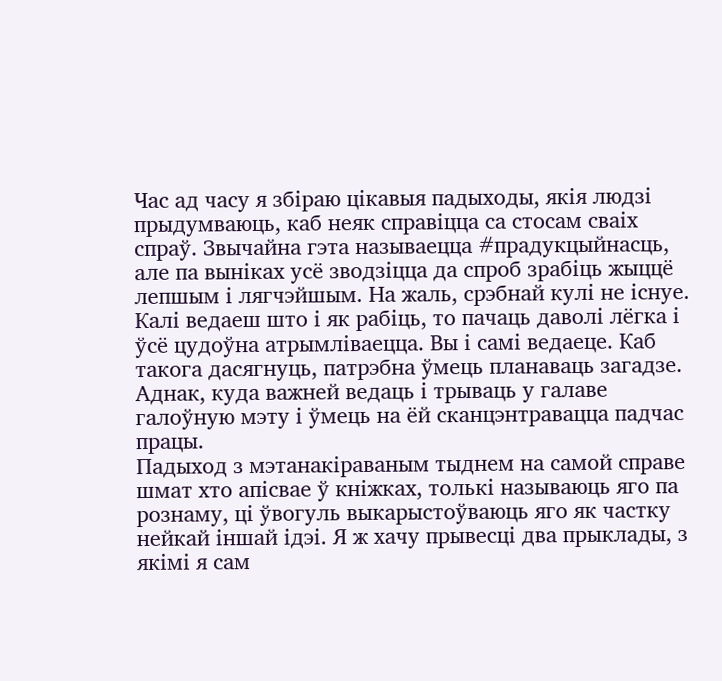Час ад часу я збіраю цікавыя падыходы, якія людзі прыдумваюць, каб неяк справіцца са стосам сваіх спраў. Звычайна гэта называецца #прадукцыйнасць, але па выніках усё зводзіцца да спроб зрабіць жыццё лепшым і лягчэйшым. На жаль, срэбнай кулі не існуе.
Калі ведаеш што і як рабіць, то пачаць даволі лёгка і ўсё цудоўна атрымліваецца. Вы і самі ведаеце. Каб такога дасягнуць, патрэбна ўмець планаваць загадзе. Аднак, куда важней ведаць і трываць у галаве галоўную мэту і ўмець на ёй сканцэнтравацца падчас працы.
Падыход з мэтанакіраваным тыднем на самой справе шмат хто апісвае ў кніжках, толькі называюць яго па рознаму, ці ўвогуль выкарыстоўваюць яго як частку нейкай іншай ідэі. Я ж хачу прывесці два прыклады, з якімі я сам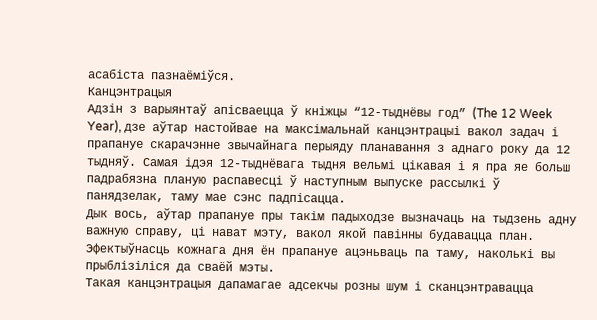асабіста пазнаёміўся.
Канцэнтрацыя
Адзін з варыянтаў апісваецца ў кніжцы “12-тыднёвы год” (The 12 Week Year), дзе аўтар настойвае на максімальнай канцэнтрацыі вакол задач і прапануе скарачэнне звычайнага перыяду планавання з аднаго року да 12 тыдняў. Самая ідэя 12-тыднёвага тыдня вельмі цікавая і я пра яе больш падрабязна планую распавесці ў наступным выпуске рассылкі ў панядзелак, таму мае сэнс падпісацца.
Дык вось, аўтар прапануе пры такім падыходзе вызначаць на тыдзень адну важную справу, ці нават мэту, вакол якой павінны будавацца план. Эфектыўнасць кожнага дня ён прапануе ацэньваць па таму, наколькі вы прыблізіліся да сваёй мэты.
Такая канцэнтрацыя дапамагае адсекчы розны шум і сканцэнтравацца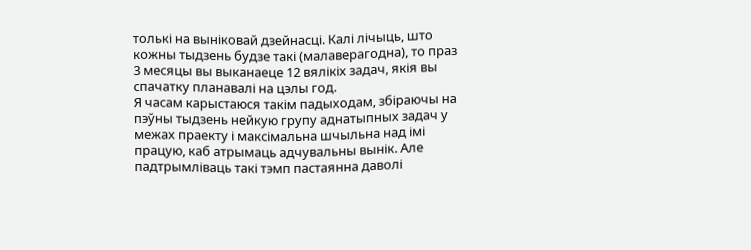толькі на выніковай дзейнасці. Калі лічыць, што кожны тыдзень будзе такі (малаверагодна), то праз 3 месяцы вы выканаеце 12 вялікіх задач, якія вы спачатку планавалі на цэлы год.
Я часам карыстаюся такім падыходам, збіраючы на пэўны тыдзень нейкую групу аднатыпных задач у межах праекту і максімальна шчыльна над імі працую, каб атрымаць адчувальны вынік. Але падтрымліваць такі тэмп пастаянна даволі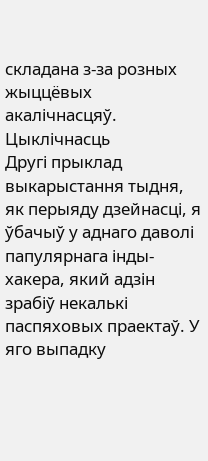складана з-за розных жыццёвых акалічнасцяў.
Цыклічнасць
Другі прыклад выкарыстання тыдня, як перыяду дзейнасці, я ўбачыў у аднаго даволі папулярнага інды-хакера, який адзін зрабіў некалькі паспяховых праектаў. У яго выпадку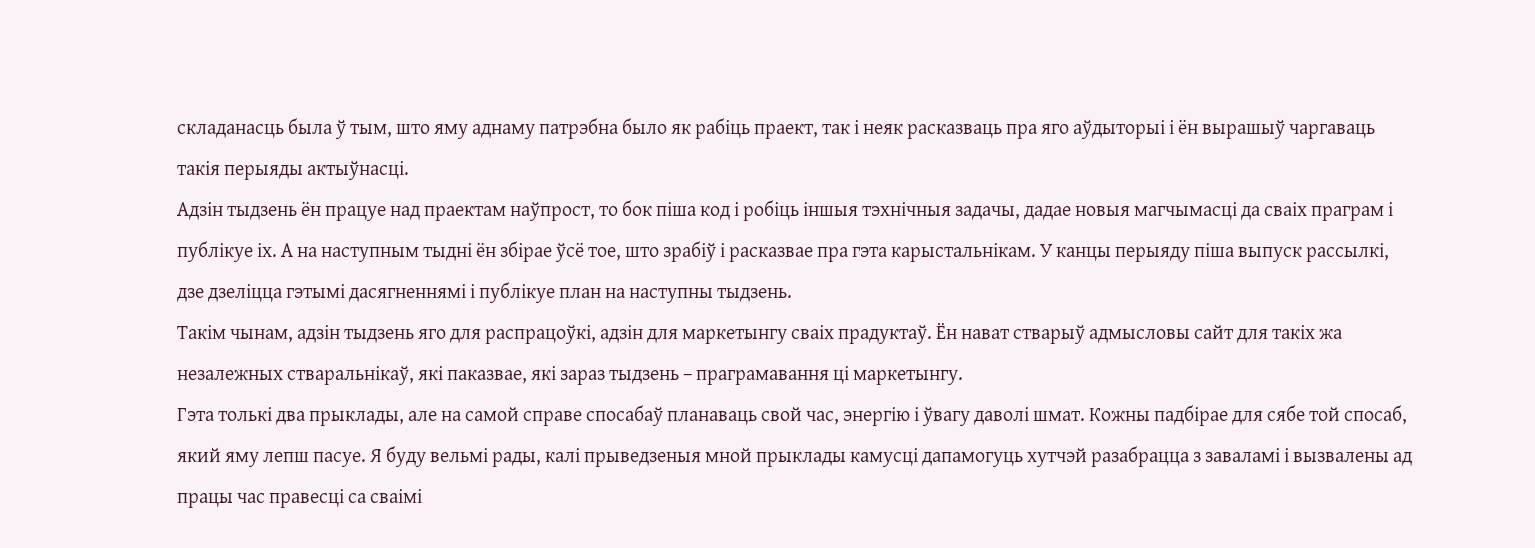складанасць была ў тым, што яму аднаму патрэбна было як рабіць праект, так і неяк расказваць пра яго аўдыторыі і ён вырашыў чаргаваць такія перыяды актыўнасці.
Адзін тыдзень ён працуе над праектам наўпрост, то бок піша код і робіць іншыя тэхнічныя задачы, дадае новыя магчымасці да сваіх праграм і публікуе іх. А на наступным тыдні ён збірае ўсё тое, што зрабіў і расказвае пра гэта карыстальнікам. У канцы перыяду піша выпуск рассылкі, дзе дзеліцца гэтымі дасягненнямі і публікуе план на наступны тыдзень.
Такім чынам, адзін тыдзень яго для распрацоўкі, адзін для маркетынгу сваіх прадуктаў. Ён нават стварыў адмысловы сайт для такіх жа незалежных стваральнікаў, які паказвае, які зараз тыдзень – праграмавання ці маркетынгу.
Гэта толькі два прыклады, але на самой справе спосабаў планаваць свой час, энергію і ўвагу даволі шмат. Кожны падбірае для сябе той спосаб, який яму лепш пасуе. Я буду вельмі рады, калі прыведзеныя мной прыклады камусці дапамогуць хутчэй разабрацца з заваламі і вызвалены ад працы час правесці са сваімі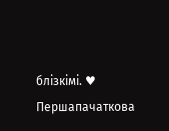блізкімі. ♥
Першапачаткова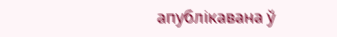апублікавана ў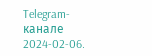Telegram-канале 2024-02-06.